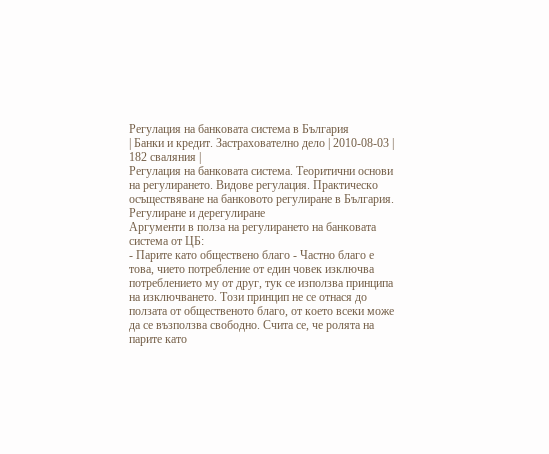Регулация на банковата система в България
| Банки и кредит. Застрахователно дело | 2010-08-03 | 182 сваляния |
Регулация на банковата система. Теоритични основи на регулирането. Видове регулация. Практическо осъществяване на банковото регулиране в България.
Регулиране и дерегулиране
Аргументи в полза на регулирането на банковата система от ЦБ:
- Парите като обществено благо - Частно благо е това, чието потребление от един човек изключва потреблението му от друг, тук се използва принципа на изключването. Този принцип не се отнася до ползата от общественото благо, от което всеки може да се възползва свободно. Счита се, че ролята на парите като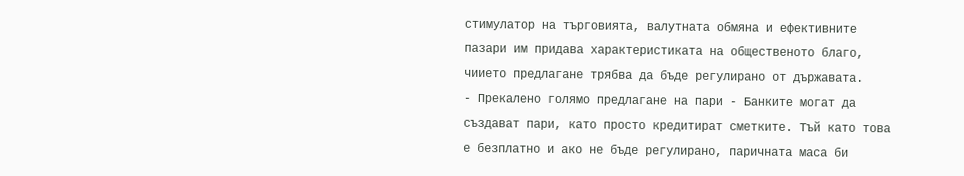стимулатор на търговията, валутната обмяна и ефективните пазари им придава характеристиката на общественото благо, чиието предлагане трябва да бъде регулирано от държавата.
- Прекалено голямо предлагане на пари - Банките могат да създават пари, като просто кредитират сметките. Тъй като това е безплатно и ако не бъде регулирано, паричната маса би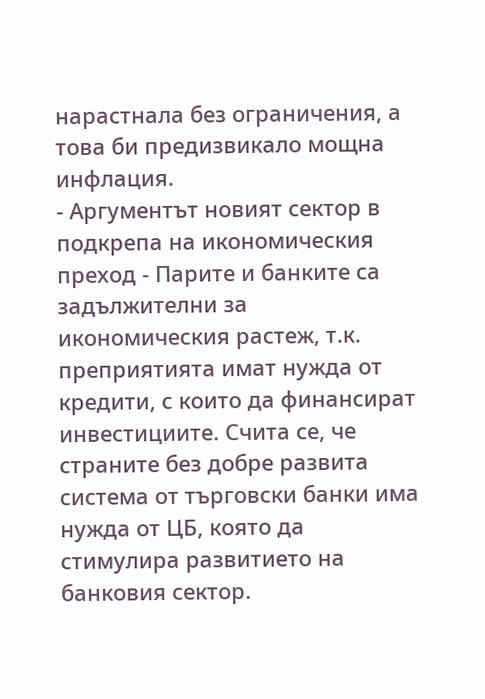нарастнала без ограничения, а това би предизвикало мощна инфлация.
- Аргументът новият сектор в подкрепа на икономическия преход - Парите и банките са задължителни за икономическия растеж, т.к. преприятията имат нужда от кредити, с които да финансират инвестициите. Счита се, че страните без добре развита система от търговски банки има нужда от ЦБ, която да стимулира развитието на банковия сектор.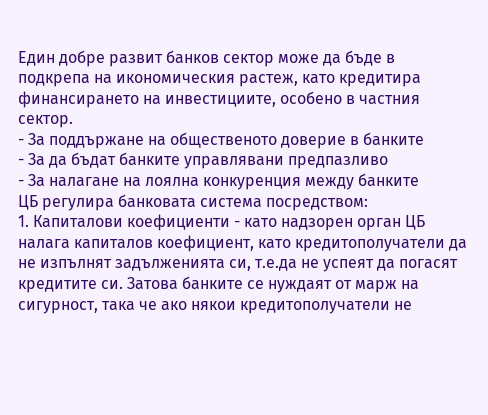Един добре развит банков сектор може да бъде в подкрепа на икономическия растеж, като кредитира финансирането на инвестициите, особено в частния сектор.
- За поддържане на общественото доверие в банките
- За да бъдат банките управлявани предпазливо
- За налагане на лоялна конкуренция между банките
ЦБ регулира банковата система посредством:
1. Капиталови коефициенти - като надзорен орган ЦБ налага капиталов коефициент, като кредитополучатели да не изпълнят задълженията си, т.е.да не успеят да погасят кредитите си. Затова банките се нуждаят от марж на сигурност, така че ако някои кредитополучатели не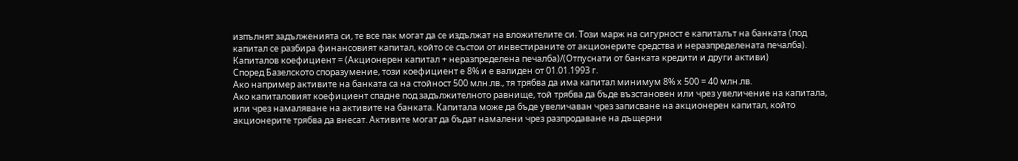изпълнят задълженията си, те все пак могат да се издължат на вложителите си. Този марж на сигурност е капиталът на банката (под капитал се разбира финансовият капитал, който се състои от инвестираните от акционерите средства и неразпределената печалба).
Капиталов коефициент = (Акционерен капитал + неразпределена печалба)/(Отпуснати от банката кредити и други активи)
Според Базелското споразумение, този коефициент е 8% и е валиден от 01.01.1993 г.
Ако например активите на банката са на стойност 500 млн.лв., тя трябва да има капитал минимум 8% х 500 = 40 млн.лв.
Ако капиталовият коефициент спадне под задължителното равнище, той трябва да бъде възстановен или чрез увеличение на капитала, или чрез намаляване на активите на банката. Капитала може да бъде увеличаван чрез записване на акционерен капитал, който акционерите трябва да внесат. Активите могат да бъдат намалени чрез разпродаване на дъщерни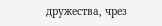дружества, чрез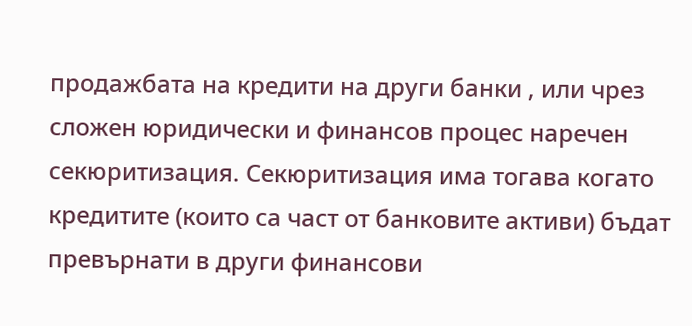продажбата на кредити на други банки , или чрез сложен юридически и финансов процес наречен секюритизация. Секюритизация има тогава когато кредитите (които са част от банковите активи) бъдат превърнати в други финансови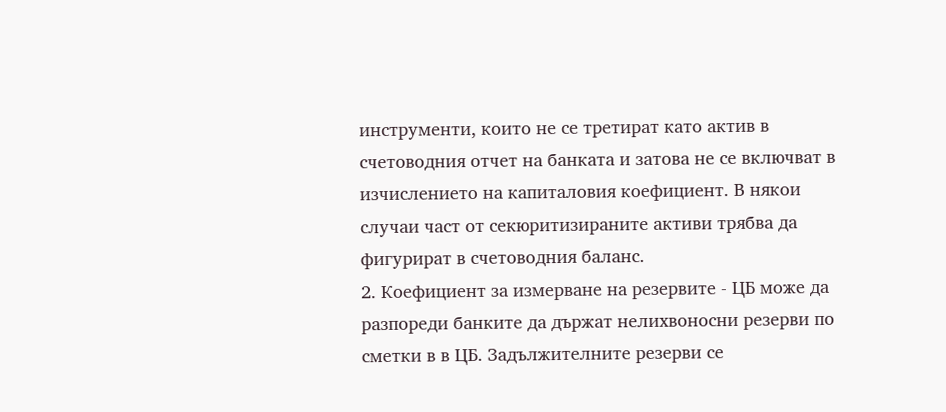инструменти, които не се третират като актив в счетоводния отчет на банката и затова не се включват в изчислението на капиталовия коефициент. В някои случаи част от секюритизираните активи трябва да фигурират в счетоводния баланс.
2. Коефициент за измерване на резервите - ЦБ може да разпореди банките да държат нелихвоносни резерви по сметки в в ЦБ. Задължителните резерви се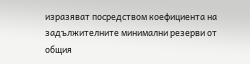изразяват посредством коефициента на задължителните минимални резерви от общия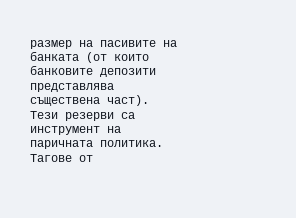размер на пасивите на банката (от които банковите депозити представлява съществена част). Тези резерви са инструмент на паричната политика.
Тагове от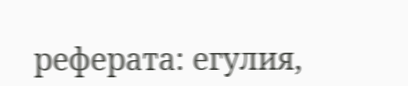реферата: егулия,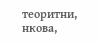теоритни, нкова,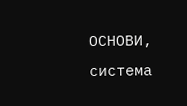ОСНОВИ, система